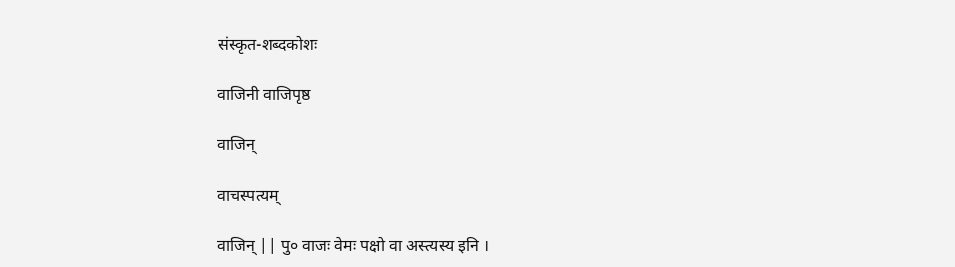संस्कृत-शब्दकोशः

वाजिनी वाजिपृष्ठ

वाजिन्

वाचस्पत्यम्

वाजिन् || पु० वाजः वेमः पक्षो वा अस्त्यस्य इनि ।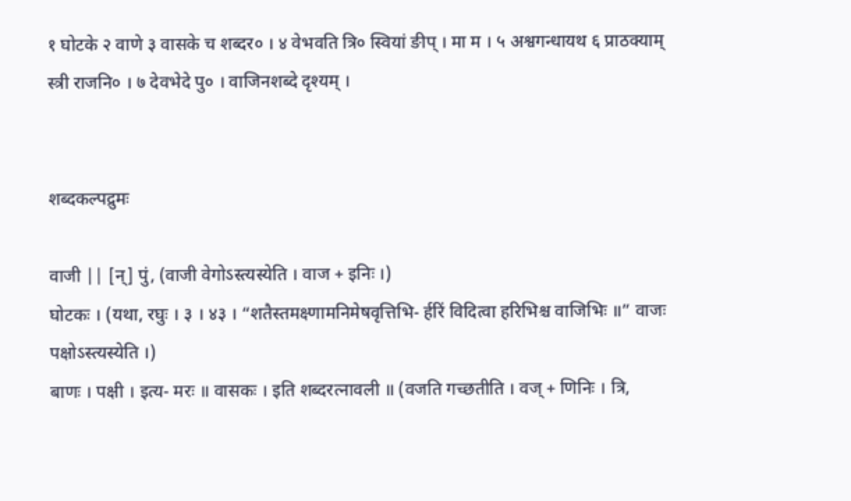१ घोटके २ वाणे ३ वासके च शब्दर० । ४ वेभवति त्रि० स्वियां ङीप् । मा म । ५ अश्वगन्धायथ ६ प्राठक्याम् स्त्री राजनि० । ७ देवभेदे पु० । वाजिनशब्दे दृश्यम् ।


शब्दकल्पद्रुमः

वाजी || [न्] पुं, (वाजी वेगोऽस्त्यस्येति । वाज + इनिः ।)
घोटकः । (यथा, रघुः । ३ । ४३ । “शतैस्तमक्ष्णामनिमेषवृत्तिभि- र्हरिं विदित्वा हरिभिश्च वाजिभिः ॥” वाजः पक्षोऽस्त्यस्येति ।)
बाणः । पक्षी । इत्य- मरः ॥ वासकः । इति शब्दरत्नावली ॥ (वजति गच्छतीति । वज् + णिनिः । त्रि,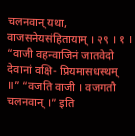चलनवान् यथा, वाजसनेयसंहितायाम् । २९ । १ । “वाजी वहन्वाजिनं जातवेदो देवानां वक्षि- प्रियमासधस्थम् ॥” “वजति वाजी । वजगतौ चलनवान् ।” इति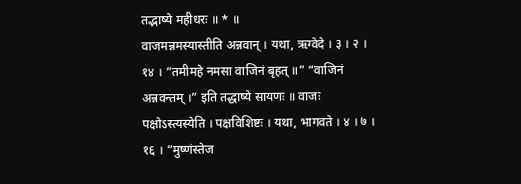तद्भाष्ये महीधरः ॥ * ॥
वाजमन्नमस्यास्तीति अन्नवान् । यथा, ऋग्वेदे । ३ । २ । १४ । “तमीमहे नमसा वाजिनं बृहत् ॥” “वाजिनं अन्नवन्तम् ।” इति तद्धाष्ये सायणः ॥ वाजः पक्षोऽस्त्यस्येति । पक्षविशिष्टः । यथा, भागवते । ४ । ७ । १६ । “मुष्णंस्तेज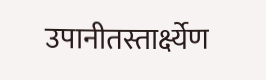उपानीतस्तार्क्ष्येण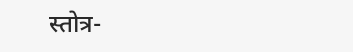स्तोत्र-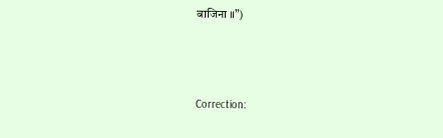बाजिना ॥”)



Correction: